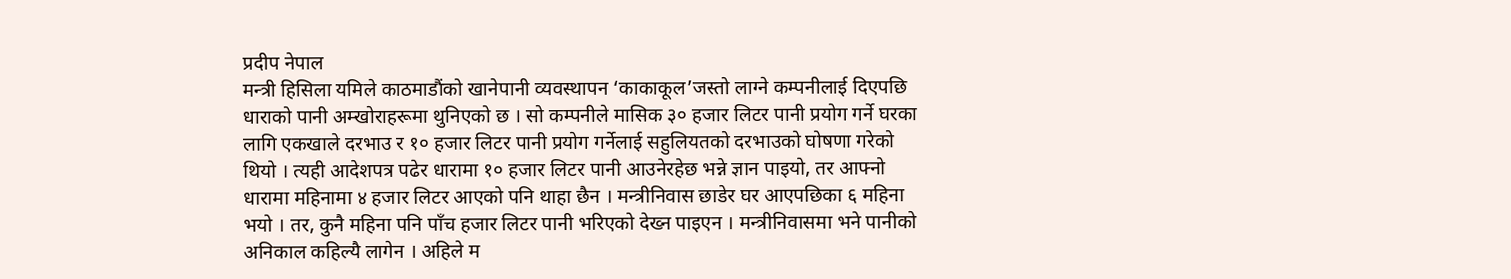प्रदीप नेपाल
मन्त्री हिसिला यमिले काठमाडौंको खानेपानी व्यवस्थापन ‘काकाकूल’जस्तो लाग्ने कम्पनीलाई दिएपछि धाराको पानी अम्खोराहरूमा थुनिएको छ । सो कम्पनीले मासिक ३० हजार लिटर पानी प्रयोग गर्ने घरका लागि एकखाले दरभाउ र १० हजार लिटर पानी प्रयोग गर्नेलाई सहुलियतको दरभाउको घोषणा गरेको थियो । त्यही आदेशपत्र पढेर धारामा १० हजार लिटर पानी आउनेरहेछ भन्ने ज्ञान पाइयो, तर आफ्नो धारामा महिनामा ४ हजार लिटर आएको पनि थाहा छैन । मन्त्रीनिवास छाडेर घर आएपछिका ६ महिना भयो । तर, कुनै महिना पनि पाँच हजार लिटर पानी भरिएको देख्न पाइएन । मन्त्रीनिवासमा भने पानीको अनिकाल कहिल्यै लागेन । अहिले म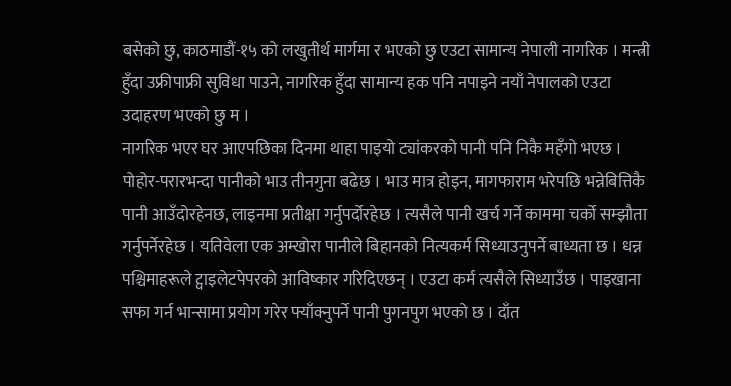बसेको छु, काठमाडौं-१५ को लखुतीर्थ मार्गमा र भएको छु एउटा सामान्य नेपाली नागरिक । मन्त्री हुँदा उफ्रीपाफ्री सुविधा पाउने, नागरिक हुँदा सामान्य हक पनि नपाइने नयाँ नेपालको एउटा उदाहरण भएको छु म ।
नागरिक भएर घर आएपछिका दिनमा थाहा पाइयो ट्यांकरको पानी पनि निकै महँगो भएछ । पोहोर-परारभन्दा पानीको भाउ तीनगुना बढेछ । भाउ मात्र होइन, मागफाराम भरेपछि भन्नेबित्तिकै पानी आउँदोरहेनछ, लाइनमा प्रतीक्षा गर्नुपर्दोरहेछ । त्यसैले पानी खर्च गर्ने काममा चर्को सम्झौता गर्नुपर्नेरहेछ । यतिवेला एक अम्खोरा पानीले बिहानको नित्यकर्म सिध्याउनुपर्ने बाध्यता छ । धन्न पश्चिमाहरूले ट्वाइलेटपेपरको आविष्कार गरिदिएछन् । एउटा कर्म त्यसैले सिध्याउँछ । पाइखाना सफा गर्न भान्सामा प्रयोग गरेर फ्याँक्नुपर्ने पानी पुगनपुग भएको छ । दाँत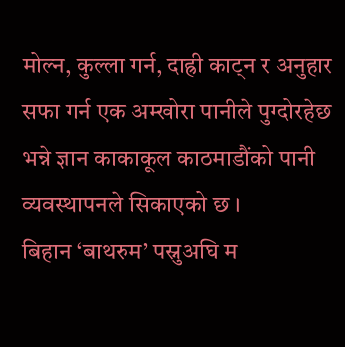मोल्न, कुल्ला गर्न, दाह्री काट्न र अनुहार सफा गर्न एक अम्खोरा पानीले पुग्दोरहेछ भन्ने ज्ञान काकाकूल काठमाडौंको पानी व्यवस्थापनले सिकाएको छ ।
बिहान ‘बाथरुम’ पस्नुअघि म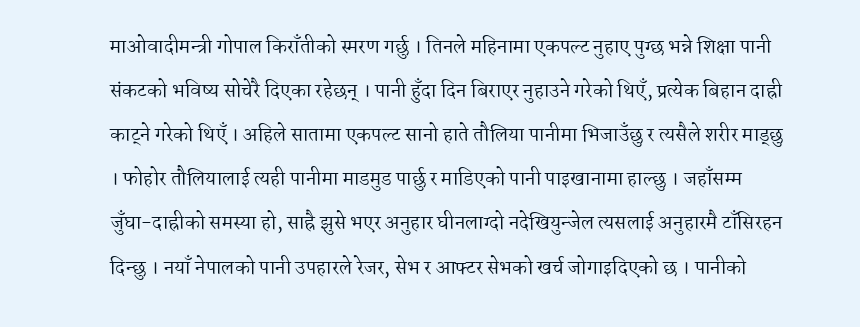माओवादीमन्त्री गोपाल किराँतीको स्मरण गर्छु । तिनले महिनामा एकपल्ट नुहाए पुग्छ भन्ने शिक्षा पानी संकटको भविष्य सोचेरै दिएका रहेछन् । पानी हुँदा दिन बिराएर नुहाउने गरेको थिएँ, प्रत्येक बिहान दाह्री काट्ने गरेको थिएँ । अहिले सातामा एकपल्ट सानो हाते तौलिया पानीमा भिजाउँछु र त्यसैले शरीर माड्छु । फोहोर तौलियालाई त्यही पानीमा माडमुड पार्छु र माडिएको पानी पाइखानामा हाल्छु । जहाँसम्म जुँघा-दाह्रीको समस्या हो, साह्रै झुसे भएर अनुहार घीनलाग्दो नदेखियुन्जेल त्यसलाई अनुहारमै टाँसिरहन दिन्छु । नयाँ नेपालको पानी उपहारले रेजर, सेभ र आफ्टर सेभको खर्च जोगाइदिएको छ । पानीको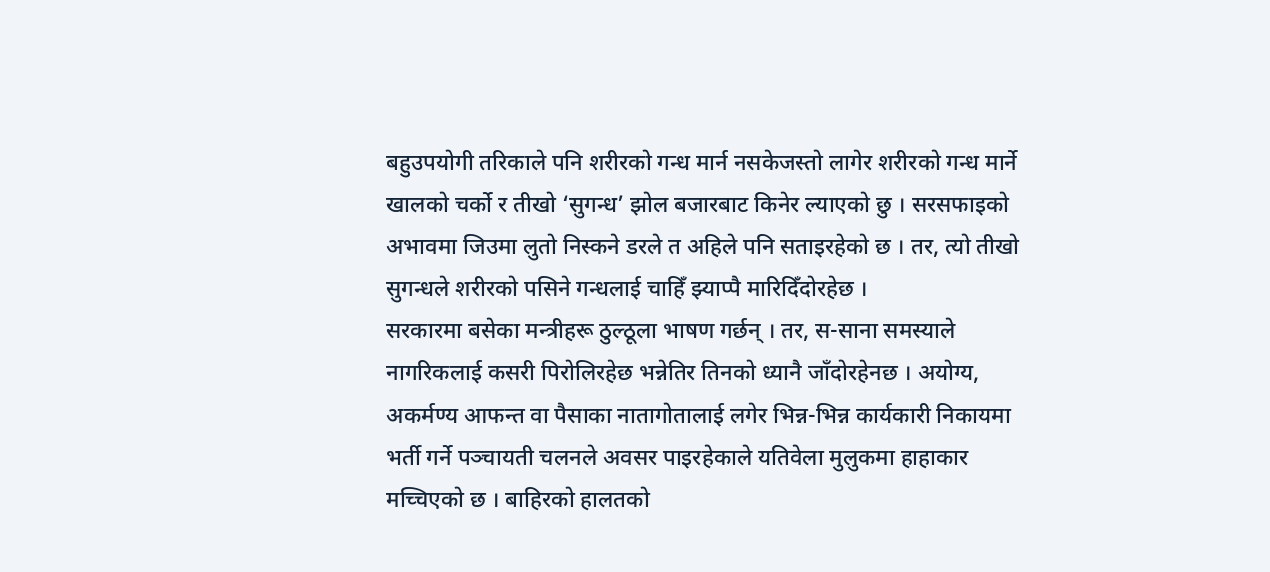बहुउपयोगी तरिकाले पनि शरीरको गन्ध मार्न नसकेजस्तो लागेर शरीरको गन्ध मार्ने खालको चर्को र तीखो ‘सुगन्ध’ झोल बजारबाट किनेर ल्याएको छु । सरसफाइको अभावमा जिउमा लुतो निस्कने डरले त अहिले पनि सताइरहेको छ । तर, त्यो तीखो सुगन्धले शरीरको पसिने गन्धलाई चाहिँ झ्याप्पै मारिदिँदोरहेछ ।
सरकारमा बसेका मन्त्रीहरू ठुल्ठूला भाषण गर्छन् । तर, स-साना समस्याले नागरिकलाई कसरी पिरोलिरहेछ भन्नेतिर तिनको ध्यानै जाँदोरहेनछ । अयोग्य, अकर्मण्य आफन्त वा पैसाका नातागोतालाई लगेर भिन्न-भिन्न कार्यकारी निकायमा भर्ती गर्ने पञ्चायती चलनले अवसर पाइरहेकाले यतिवेला मुलुकमा हाहाकार मच्चिएको छ । बाहिरको हालतको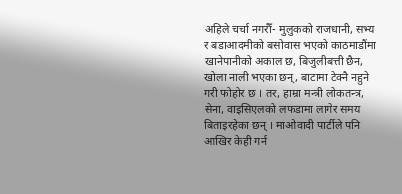अहिले चर्चा नगरौँ- मुलुकको राजधानी, सभ्य र बडाआदमीको बसोवास भएको काठमाडौंमा खानेपानीको अकाल छ, बिजुलीबत्ती छैन, खोला नाली भएका छन्, बाटामा टेक्नै नहुने गरी फोहोर छ । तर, हाम्रा मन्त्री लोकतन्त्र, सेना, वाइसिएलको लफडामा लागेर समय बिताइरहेका छन् । माओवादी पार्टीले पनि आखिर केही गर्न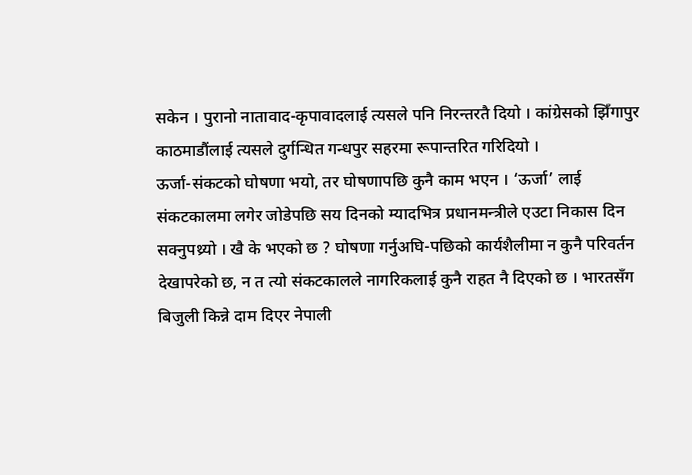सकेन । पुरानो नातावाद-कृपावादलाई त्यसले पनि निरन्तरतै दियो । कांग्रेसको झिँगापुर काठमाडौंलाई त्यसले दुर्गन्धित गन्धपुर सहरमा रूपान्तरित गरिदियो ।
ऊर्जा-संकटको घोषणा भयो, तर घोषणापछि कुनै काम भएन । ‘ऊर्जा’ लाई संकटकालमा लगेर जोडेपछि सय दिनको म्यादभित्र प्रधानमन्त्रीले एउटा निकास दिन सक्नुपथ्र्यो । खै के भएको छ ? घोषणा गर्नुअघि-पछिको कार्यशैलीमा न कुनै परिवर्तन देखापरेको छ, न त त्यो संकटकालले नागरिकलाई कुनै राहत नै दिएको छ । भारतसँग बिजुली किन्ने दाम दिएर नेपाली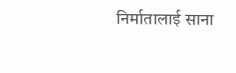निर्मातालाई साना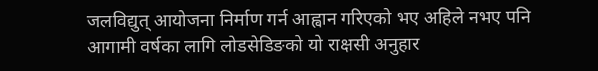जलविद्युत् आयोजना निर्माण गर्न आह्वान गरिएको भए अहिले नभए पनि आगामी वर्षका लागि लोडसेडिङको यो राक्षसी अनुहार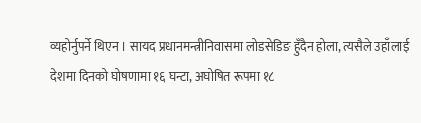व्यहोर्नुपर्ने थिएन । सायद प्रधानमन्त्रीनिवासमा लोडसेडिङ हुँदैन होला, त्यसैले उहाँलाई देशमा दिनको घोषणामा १६ घन्टा, अघोषित रूपमा १८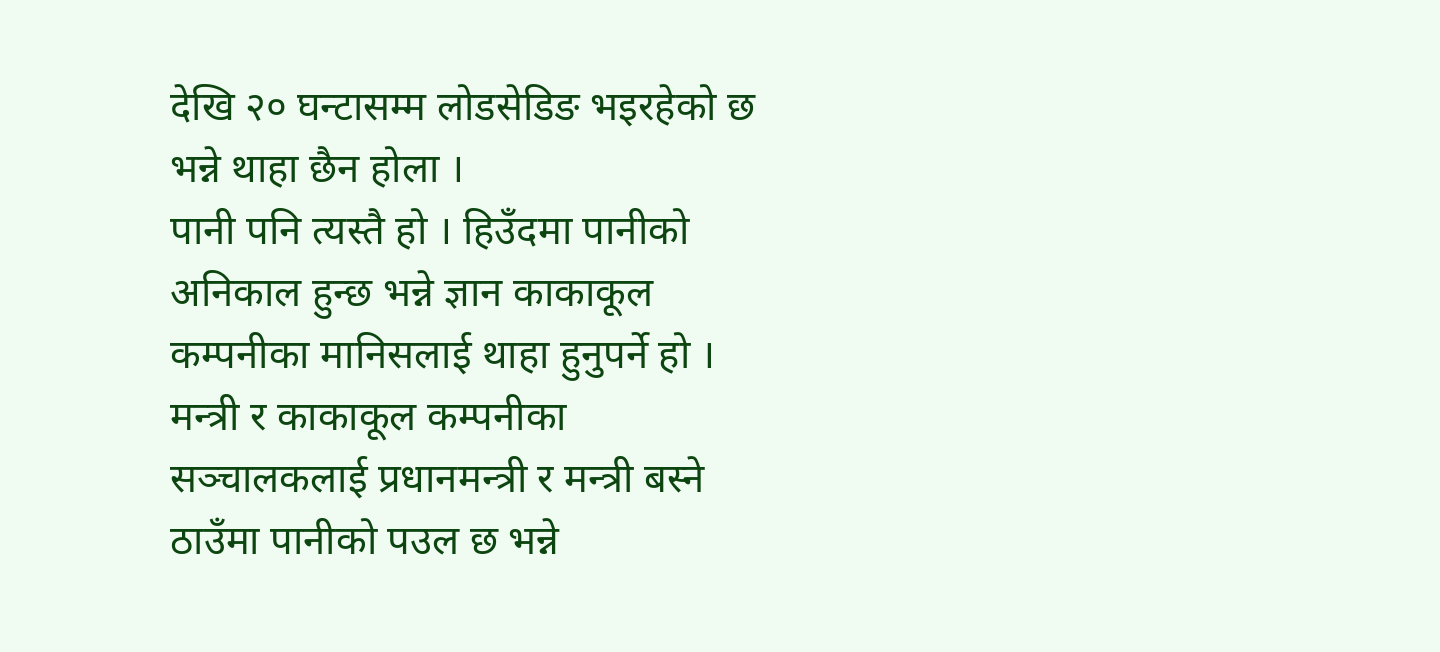देखि २० घन्टासम्म लोडसेडिङ भइरहेको छ भन्ने थाहा छैन होला ।
पानी पनि त्यस्तै हो । हिउँदमा पानीको अनिकाल हुन्छ भन्ने ज्ञान काकाकूल कम्पनीका मानिसलाई थाहा हुनुपर्ने हो । मन्त्री र काकाकूल कम्पनीका सञ्चालकलाई प्रधानमन्त्री र मन्त्री बस्ने ठाउँमा पानीको पउल छ भन्ने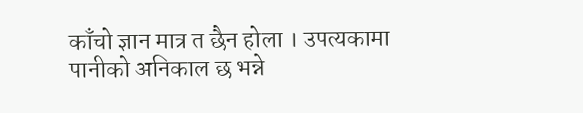काँचो ज्ञान मात्र त छैन होला । उपत्यकामा पानीको अनिकाल छ भन्ने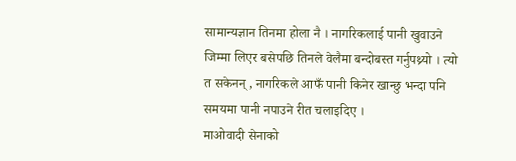सामान्यज्ञान तिनमा होला नै । नागरिकलाई पानी खुवाउने जिम्मा लिएर बसेपछि तिनले वेलैमा बन्दोबस्त गर्नुपथ्र्यो । त्यो त सकेनन्, नागरिकले आफँ पानी किनेर खान्छु भन्दा पनि समयमा पानी नपाउने रीत चलाइदिए ।
माओवादी सेनाको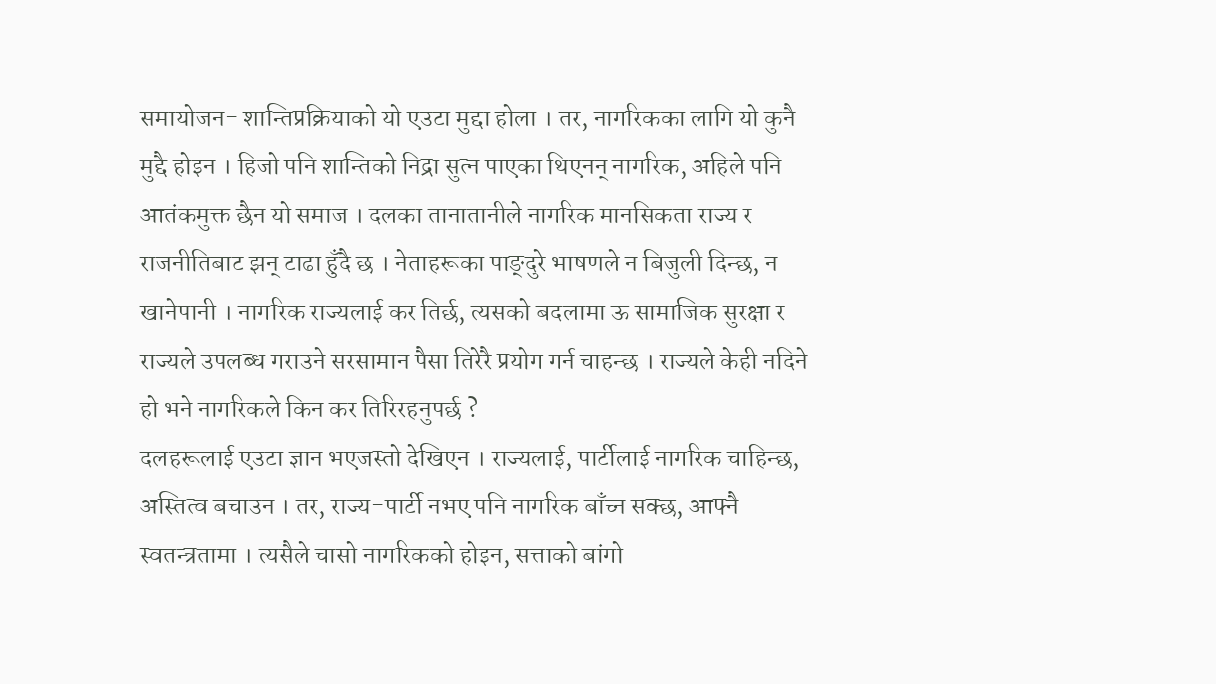समायोजन- शान्तिप्रक्रियाको यो एउटा मुद्दा होला । तर, नागरिकका लागि यो कुनै मुद्दै होइन । हिजो पनि शान्तिको निद्रा सुत्न पाएका थिएनन् नागरिक, अहिले पनि आतंकमुक्त छैन यो समाज । दलका तानातानीले नागरिक मानसिकता राज्य र राजनीतिबाट झन् टाढा हुँदै छ । नेताहरूका पाङ्दुरे भाषणले न बिजुली दिन्छ, न खानेपानी । नागरिक राज्यलाई कर तिर्छ, त्यसको बदलामा ऊ सामाजिक सुरक्षा र राज्यले उपलब्ध गराउने सरसामान पैसा तिरेरै प्रयोग गर्न चाहन्छ । राज्यले केही नदिने हो भने नागरिकले किन कर तिरिरहनुपर्छ ?
दलहरूलाई एउटा ज्ञान भएजस्तो देखिएन । राज्यलाई, पार्टीलाई नागरिक चाहिन्छ, अस्तित्व बचाउन । तर, राज्य-पार्टी नभए पनि नागरिक बाँच्न सक्छ, आफ्नै स्वतन्त्रतामा । त्यसैले चासो नागरिकको होइन, सत्ताको बांगो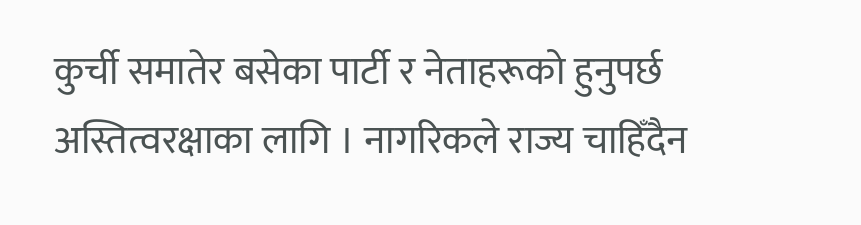कुर्ची समातेर बसेका पार्टी र नेताहरूको हुनुपर्छ अस्तित्वरक्षाका लागि । नागरिकले राज्य चाहिँदैन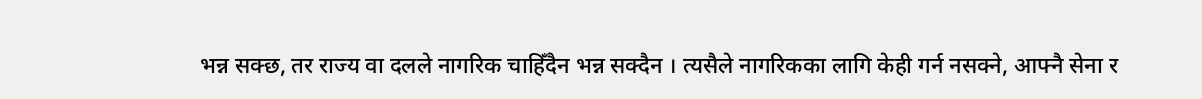भन्न सक्छ, तर राज्य वा दलले नागरिक चाहिँदैन भन्न सक्दैन । त्यसैले नागरिकका लागि केही गर्न नसक्ने, आफ्नै सेना र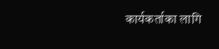कार्यकर्ताका लागि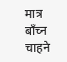मात्र बाँच्न चाहने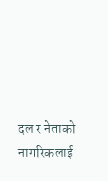दल र नेताको नागरिकलाई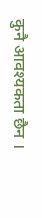कुनै आवश्यकता छैन ।